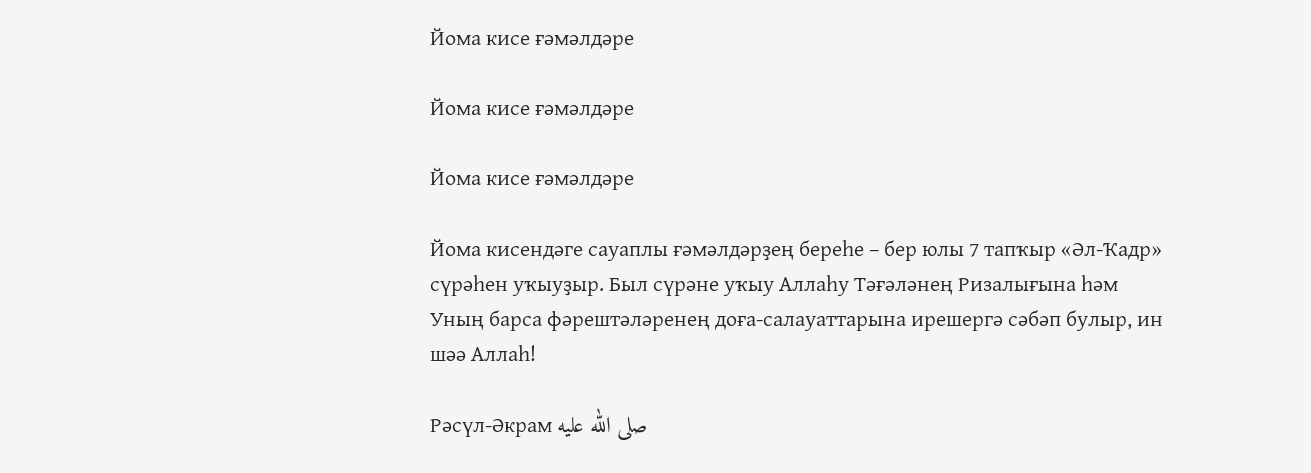Йома кисе ғәмәлдәре

Йома кисе ғәмәлдәре

Йома кисе ғәмәлдәре

Йома кисендәге сауаплы ғәмәлдәрҙең береһе – бер юлы 7 тапҡыр «Әл-Ҡадр» сүрәһен уҡыуҙыр. Был сүрәне уҡыу Аллаһу Тәғәләнең Ризалығына һәм Уның барса фәрештәләренең доға-салауаттарына ирешергә сәбәп булыр, ин шәә Аллаһ!

Рәсүл-Әкрам صلى الله عليه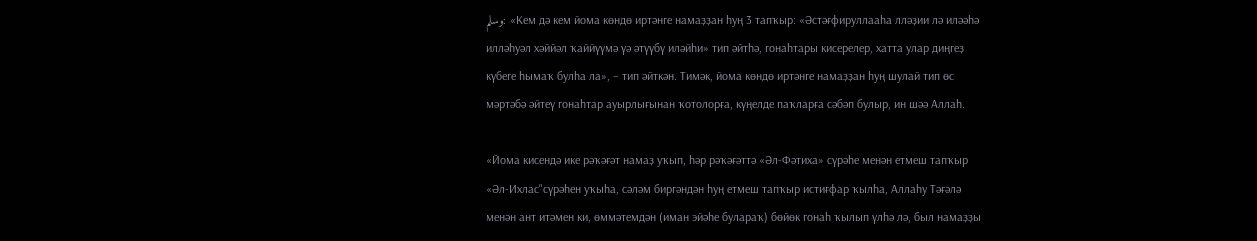وسلم: «Кем дә кем йома көндө иртәнге намаҙҙан һуң 3 тапҡыр: «Әстәғфируллааһа лләҙии лә иләәһә илләһуәл хәййәл ҡаййүүмә үә әтүүбү иләйһи» тип әйтһә, гонаһтары кисерелер, хатта улар диңгеҙ күбеге һымаҡ булһа ла», – тип әйткән. Тимәк, йома көндө иртәнге намаҙҙан һуң шулай тип өс мәртәбә әйтеү гонаһтар ауырлығынан ҡотолорға, күңелде паҡларға сәбәп булыр, ин шәә Аллаһ.

«Йома кисендә ике рәҡәғәт намаҙ уҡып, һәр рәҡәғәттә «Әл-Фәтиха» сүрәһе менән етмеш тапҡыр «Әл-Ихлас"сүрәһен уҡыһа, сәләм биргәндән һуң етмеш тапҡыр истиғфар ҡылһа, Аллаһу Тәғәлә менән ант итәмен ки, өммәтемдән (иман эйәһе булараҡ) бөйөк гонаһ ҡылып үлһә лә, был намаҙҙы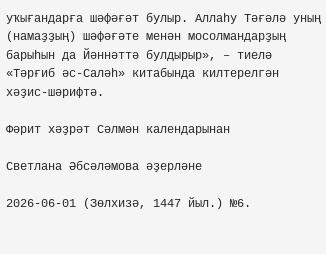уҡығандарға шәфәғәт булыр. Аллаһу Тәғәлә уның (намаҙҙың) шәфәғәте менән мосолмандарҙың барыһын да Йәннәттә булдырыр», – тиелә «Тәрғиб әс-Саләһ» китабында килтерелгән хәҙис-шәрифтә.

Фәрит хәҙрәт Сәлмән календарынан

Светлана Әбсәләмова әҙерләне

2026-06-01 (Зөлхизә, 1447 йыл.) №6.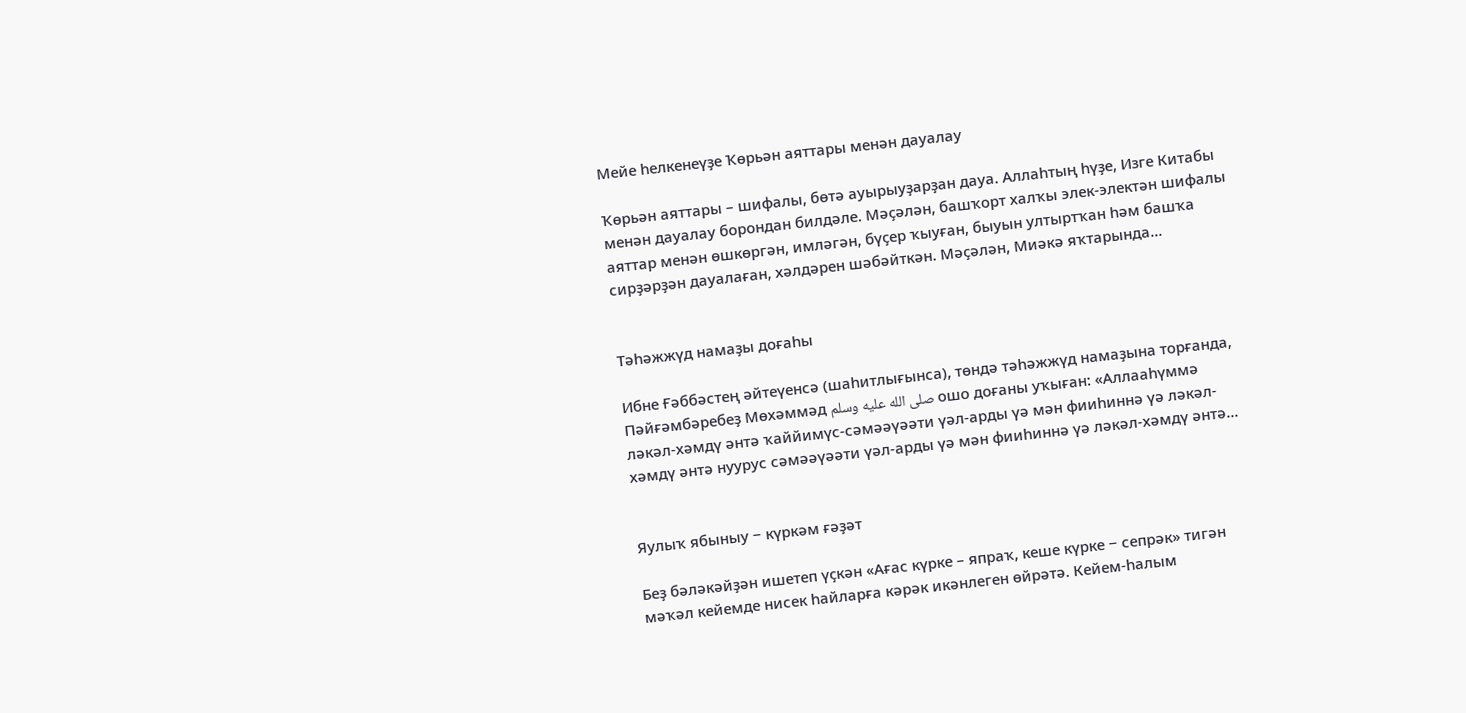Мейе һелкенеүҙе Ҡөрьән аяттары менән дауалау

Ҡөрьән аяттары – шифалы, бөтә ауырыуҙарҙан дауа. Аллаһтың һүҙе, Изге Китабы менән дауалау борондан билдәле. Мәҫәлән, башҡорт халҡы элек-электән шифалы аяттар менән өшкөргән, имләгән, бүҫер ҡыуған, быуын ултыртҡан һәм башҡа сирҙәрҙән дауалаған, хәлдәрен шәбәйткән. Мәҫәлән, Миәкә яҡтарында...


Тәһәжжүд намаҙы доғаһы

Ибне Ғәббәстең әйтеүенсә (шаһитлығынса), төндә тәһәжжүд намаҙына торғанда, Пәйғәмбәребеҙ Мөхәммәд صلى الله عليه وسلم ошо доғаны уҡыған: «Аллааһүммә ләкәл-хәмдү әнтә ҡаййимүс-сәмәәүәәти үәл-арды үә мән фииһиннә үә ләкәл-хәмдү әнтә нуурус сәмәәүәәти үәл-арды үә мән фииһиннә үә ләкәл-хәмдү әнтә...


Яулыҡ ябыныу − күркәм ғәҙәт

Беҙ бәләкәйҙән ишетеп үҫкән «Ағас күрке – япраҡ, кеше күрке − сепрәк» тигән мәҡәл кейемде нисек һайларға кәрәк икәнлеген өйрәтә. Кейем-һалым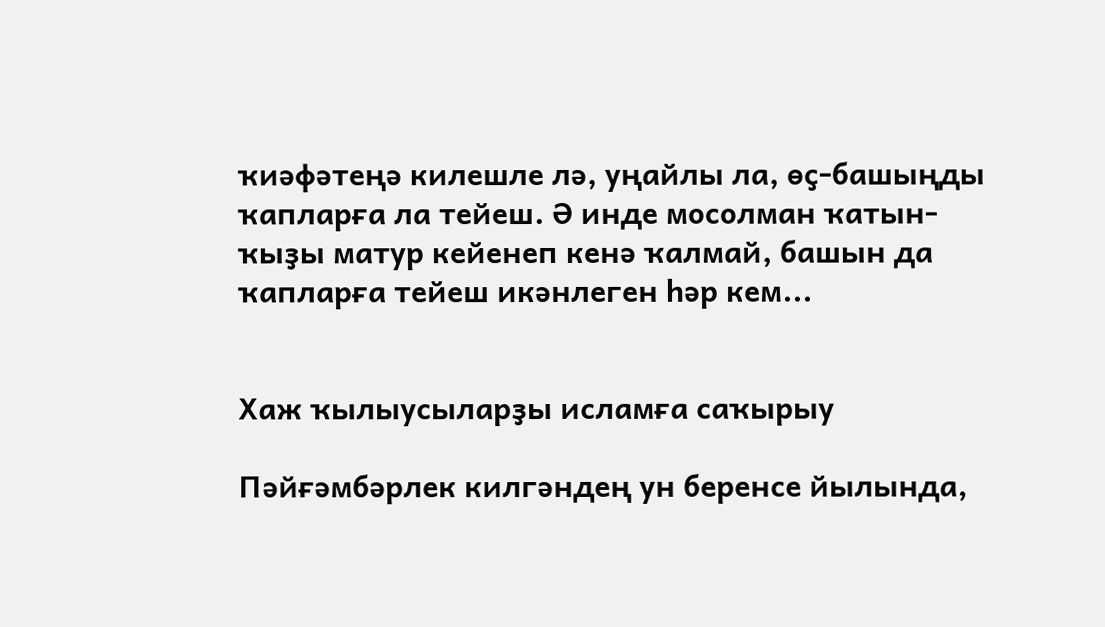ҡиәфәтеңә килешле лә, уңайлы ла, өҫ-башыңды ҡапларға ла тейеш. Ә инде мосолман ҡатын-ҡыҙы матур кейенеп кенә ҡалмай, башын да ҡапларға тейеш икәнлеген һәр кем...


Хаж ҡылыусыларҙы исламға саҡырыу

Пәйғәмбәрлек килгәндең ун беренсе йылында,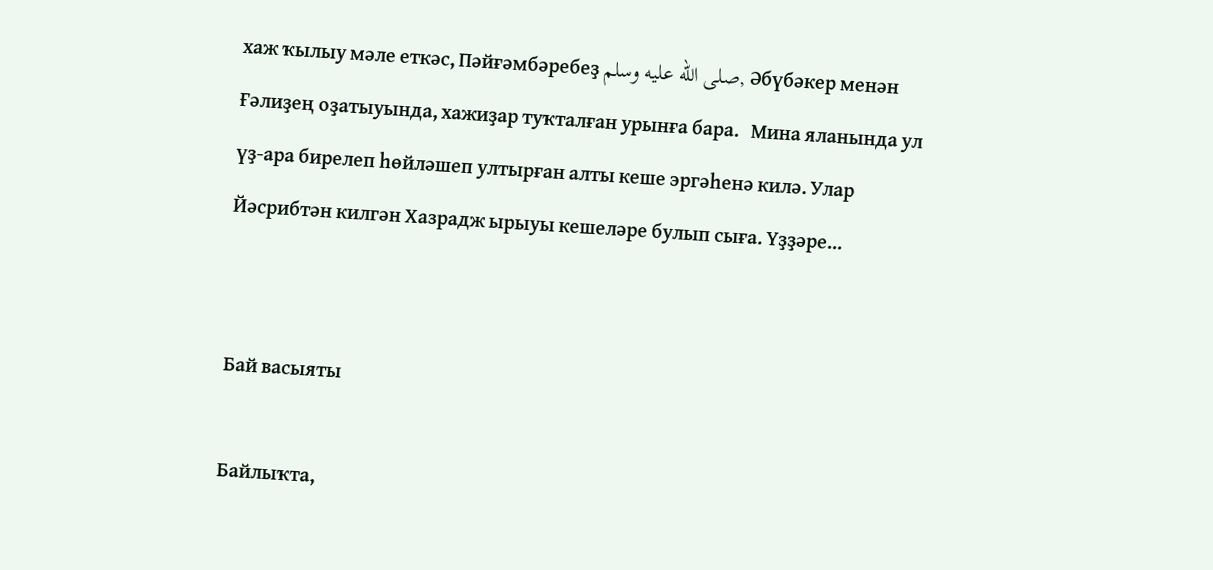хаж ҡылыу мәле еткәс, Пәйғәмбәребеҙ صلى الله عليه وسلم, Әбүбәкер менән Ғәлиҙең оҙатыуында, хажиҙар туҡталған урынға бара.   Мина яланында ул үҙ-ара бирелеп һөйләшеп ултырған алты кеше эргәһенә килә. Улар Йәсрибтән килгән Хазрадж ырыуы кешеләре булып сыға. Үҙҙәре...


Бай васыяты

Байлыҡта,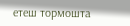етеш тормошта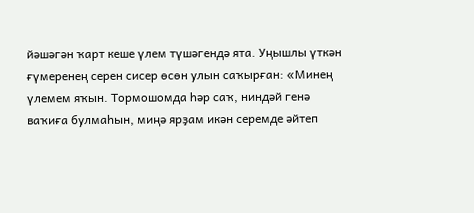йәшәгән ҡарт кеше үлем түшәгендә ята. Уңышлы үткән ғүмеренең серен сисер өсөн улын саҡырған: «Минең үлемем яҡын. Тормошомда һәр саҡ, ниндәй генә ваҡиға булмаһын, миңә ярҙам икән серемде әйтеп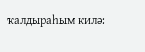ҡалдыраһым килә: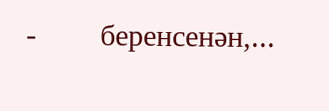-        беренсенән,...